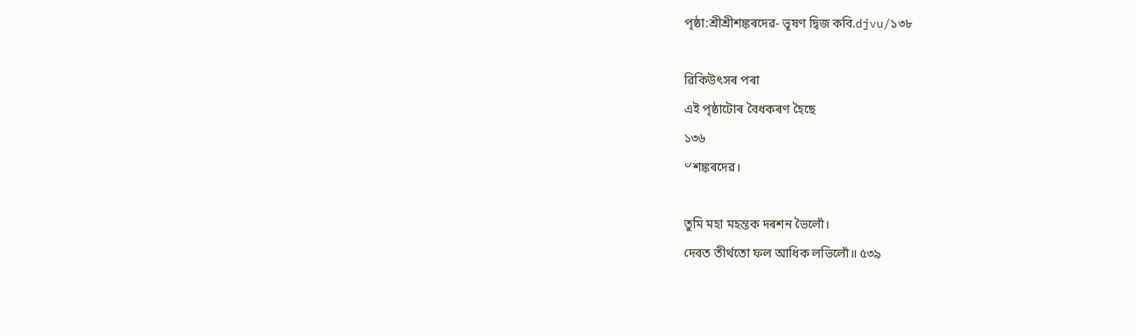পৃষ্ঠা:শ্ৰীশ্ৰীশঙ্কৰদেৱ- ভূষণ দ্বিজ কবি.djvu/১৩৮

ৱিকিউৎসৰ পৰা
এই পৃষ্ঠাটোৰ বৈধকৰণ হৈছে
১৩৬
৺শঙ্কৰদেৱ।

তুমি মহা মহন্তক দৰশন ভৈলোঁ।
দেবত তীৰ্থতো ফল আধিক লভিলোঁ॥ ৫৩৯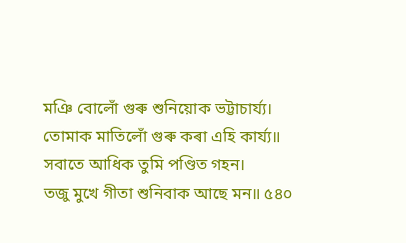মঞি বোলোঁ গুৰু শুনিয়োক ভট্টাচাৰ্য্য।
তোমাক মাতিলোঁ গুৰু কৰা এহি কাৰ্য্য॥
সবাতে আধিক তুমি পণ্ডিত গহন।
তজু মুখে গীতা শুনিবাক আছে মন॥ ৫৪০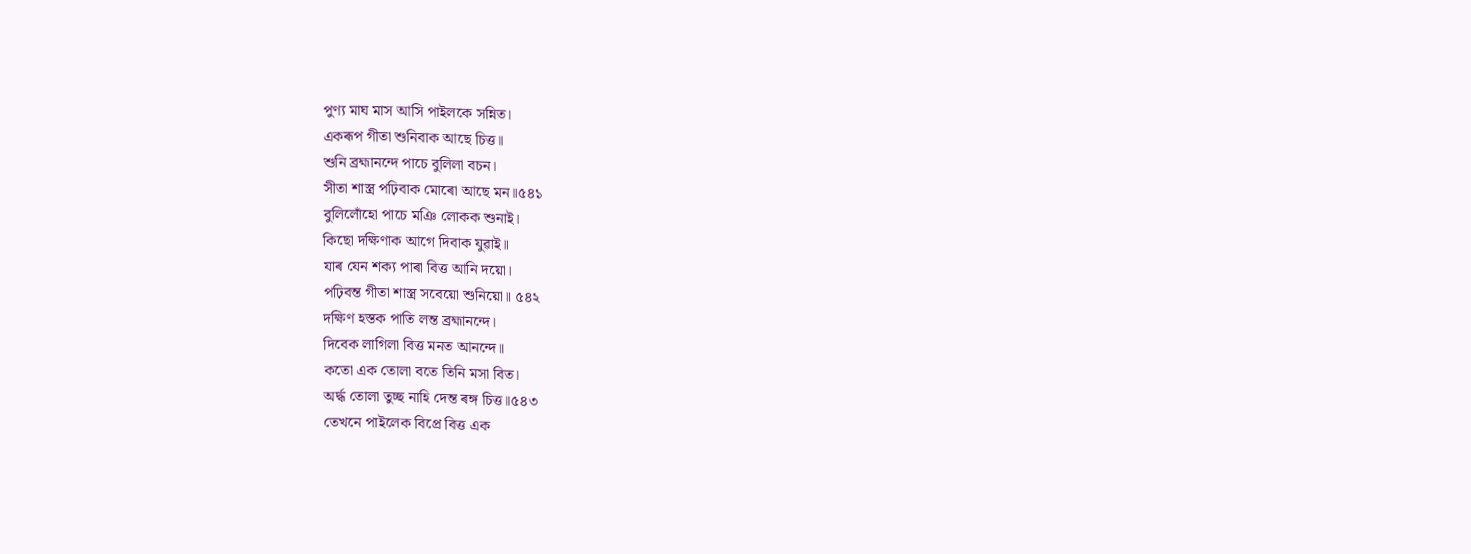পুণ্য মাঘ মাস আসি পাইলকে সন্নিত।
একৰূপ গীতা শুনিবাক আছে চিত্ত॥
শুনি ব্ৰহ্মানন্দে পাচে বুলিলা বচন।
সীতা শাস্ত্ৰ পঢ়িবাক মোৰো আছে মন॥৫৪১
বুলিলোঁহো পাচে মঞি লোকক শুনাই।
কিছো দক্ষিণাক আগে দিবাক যুৱাই॥
যাৰ যেন শক্য পাৰা বিত্ত আনি দয়ো।
পঢ়িবন্ত গীতা শাস্ত্ৰ সবেয়ো শুনিয়ো॥ ৫৪২
দক্ষিণ হস্তক পাতি লন্ত ব্ৰহ্মানন্দে।
দিবেক লাগিলা বিত্ত মনত আনন্দে॥
কতো এক তোলা বতে তিনি মসা বিত।
অৰ্দ্ধ তোলা তুচ্ছ নাহি দেন্ত ৰঙ্গ চিত্ত॥৫৪৩
তেখনে পাইলেক বিপ্ৰে বিত্ত এক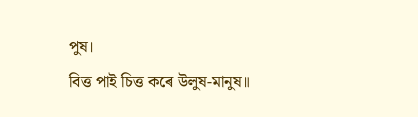পুষ।
বিত্ত পাই চিত্ত কৰে উলুষ-মানুষ॥